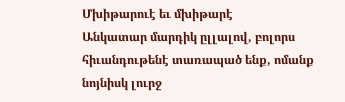Մխիթարուէ եւ մխիթարէ
Անկատար մարդիկ ըլլալով, բոլորս հիւանդութենէ տառապած ենք, ոմանք նոյնիսկ լուրջ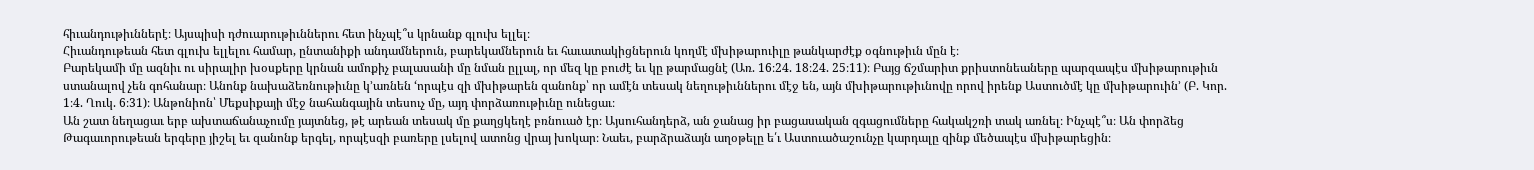հիւանդութիւններէ։ Այսպիսի դժուարութիւններու հետ ինչպէ՞ս կրնանք գլուխ ելլել։
Հիւանդութեան հետ գլուխ ելլելու համար, ընտանիքի անդամներուն, բարեկամներուն եւ հաւատակիցներուն կողմէ մխիթարուիլը թանկարժէք օգնութիւն մըն է։
Բարեկամի մը ազնիւ ու սիրալիր խօսքերը կրնան ամոքիչ բալասանի մը նման ըլլալ, որ մեզ կը բուժէ եւ կը թարմացնէ (Առ. 16։24. 18։24. 25։11)։ Բայց ճշմարիտ քրիստոնեաները պարզապէս մխիթարութիւն ստանալով չեն գոհանար։ Անոնք նախաձեռնութիւնը կ’առնեն ‘որպէս զի մխիթարեն զանոնք՝ որ ամէն տեսակ նեղութիւններու մէջ են, այն մխիթարութիւնովը որով իրենք Աստուծմէ կը մխիթարուին’ (Բ. Կոր. 1։4. Ղուկ. 6։31)։ Անթոնիոն՝ Մեքսիքայի մէջ նահանգային տեսուչ մը, այդ փորձառութիւնը ունեցաւ։
Ան շատ նեղացաւ երբ ախտաճանաչումը յայտնեց, թէ արեան տեսակ մը քաղցկեղէ բռնուած էր։ Այսուհանդերձ, ան ջանաց իր բացասական զգացումները հակակշռի տակ առնել։ Ինչպէ՞ս։ Ան փորձեց Թագաւորութեան երգերը յիշել եւ զանոնք երգել, որպէսզի բառերը լսելով ատոնց վրայ խոկար։ Նաեւ, բարձրաձայն աղօթելը ե՛ւ Աստուածաշունչը կարդալը զինք մեծապէս մխիթարեցին։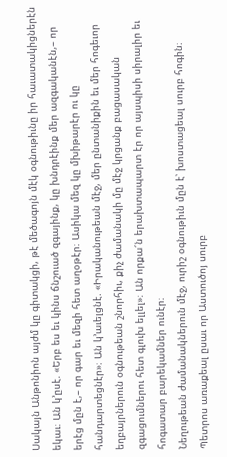Սակայն Անթոնիոն այժմ կը գիտակցի, թէ մեծագոյն մէկ օգնութիւնը իր հաւատակիցներէն եկաւ։ Ան կ’ըսէ. «Երբ ես եւ կինս ճնշուած զգայինք, կը խնդրէինք մեր ազգականէն,– որ երէց մըն է,– որ գար եւ մեզի հետ աղօթէր։ Ասիկա մեզ կը մխիթարէր ու կը հանդարտեցնէր»։ Ան կ’աւելցնէ. «Իրականութեան մէջ, մեր ընտանիքին եւ մեր հոգեւոր եղբայրներուն օգնութեան շնորհիւ, քիչ ժամանակի մը մէջ կրցանք բացասական զգացումներու հետ գլուխ ելլել»։ Ան որքա՜ն երախտապարտ էր որ այսպիսի սիրալիր եւ հոգատար բարեկամներ ունէր։
Նեղութեան ժամանակներուն մէջ, ուրիշ օգնութիւն մըն է՝ խոստացեալ սուրբ հոգին։ Պետրոս առաքեալ ըսաւ որ Աստուծոյ սուրբ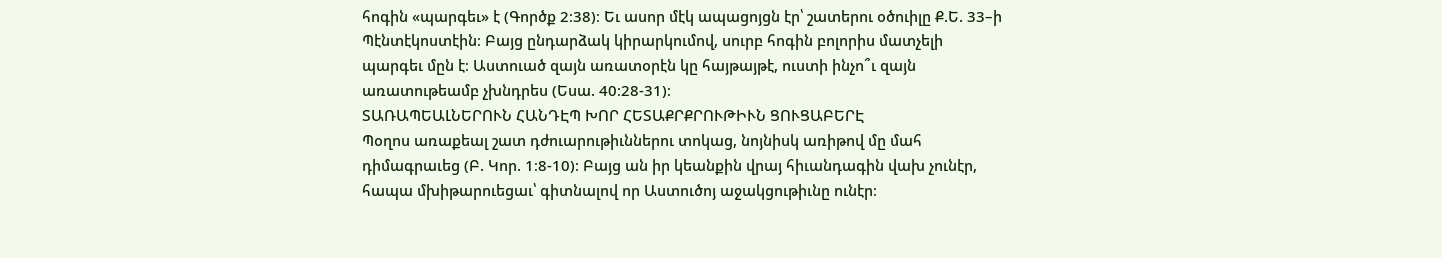հոգին «պարգեւ» է (Գործք 2։38)։ Եւ ասոր մէկ ապացոյցն էր՝ շատերու օծուիլը Ք.Ե. 33–ի Պէնտէկոստէին։ Բայց ընդարձակ կիրարկումով, սուրբ հոգին բոլորիս մատչելի պարգեւ մըն է։ Աստուած զայն առատօրէն կը հայթայթէ, ուստի ինչո՞ւ զայն առատութեամբ չխնդրես (Եսա. 40։28-31)։
ՏԱՌԱՊԵԱԼՆԵՐՈՒՆ ՀԱՆԴԷՊ ԽՈՐ ՀԵՏԱՔՐՔՐՈՒԹԻՒՆ ՑՈՒՑԱԲԵՐԷ
Պօղոս առաքեալ շատ դժուարութիւններու տոկաց, նոյնիսկ առիթով մը մահ դիմագրաւեց (Բ. Կոր. 1։8-10)։ Բայց ան իր կեանքին վրայ հիւանդագին վախ չունէր, հապա մխիթարուեցաւ՝ գիտնալով որ Աստուծոյ աջակցութիւնը ունէր։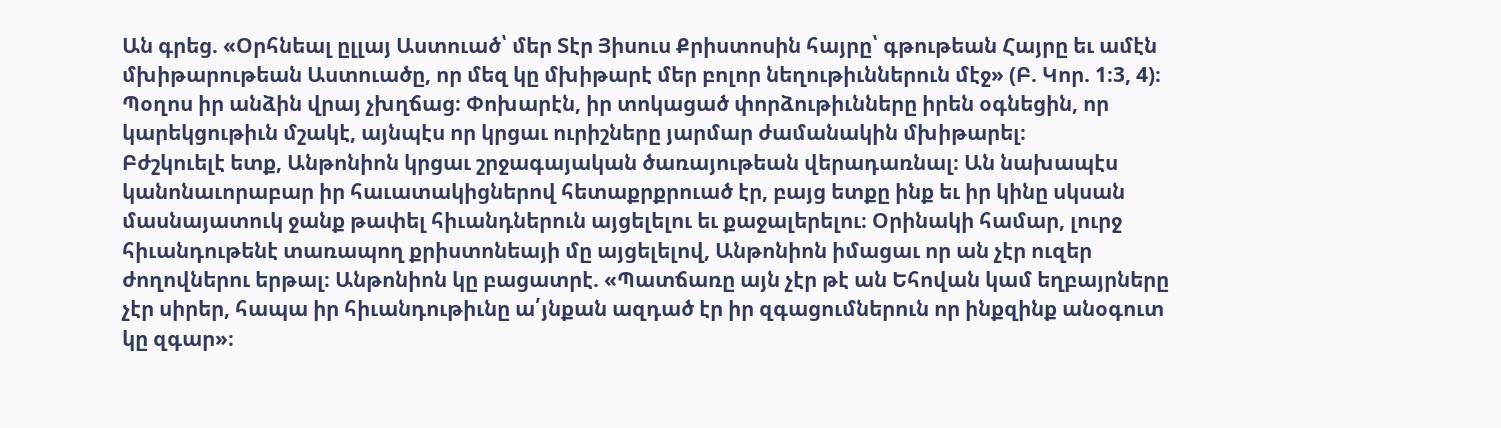Ան գրեց. «Օրհնեալ ըլլայ Աստուած՝ մեր Տէր Յիսուս Քրիստոսին հայրը՝ գթութեան Հայրը եւ ամէն մխիթարութեան Աստուածը, որ մեզ կը մխիթարէ մեր բոլոր նեղութիւններուն մէջ» (Բ. Կոր. 1։3, 4)։ Պօղոս իր անձին վրայ չխղճաց։ Փոխարէն, իր տոկացած փորձութիւնները իրեն օգնեցին, որ կարեկցութիւն մշակէ, այնպէս որ կրցաւ ուրիշները յարմար ժամանակին մխիթարել։
Բժշկուելէ ետք, Անթոնիոն կրցաւ շրջագայական ծառայութեան վերադառնալ։ Ան նախապէս կանոնաւորաբար իր հաւատակիցներով հետաքրքրուած էր, բայց ետքը ինք եւ իր կինը սկսան մասնայատուկ ջանք թափել հիւանդներուն այցելելու եւ քաջալերելու։ Օրինակի համար, լուրջ հիւանդութենէ տառապող քրիստոնեայի մը այցելելով, Անթոնիոն իմացաւ որ ան չէր ուզեր ժողովներու երթալ։ Անթոնիոն կը բացատրէ. «Պատճառը այն չէր թէ ան Եհովան կամ եղբայրները չէր սիրեր, հապա իր հիւանդութիւնը ա՛յնքան ազդած էր իր զգացումներուն որ ինքզինք անօգուտ կը զգար»։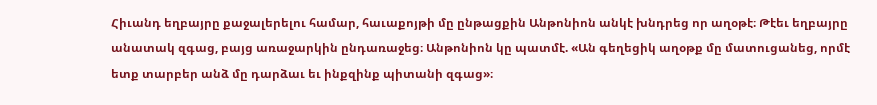Հիւանդ եղբայրը քաջալերելու համար, հաւաքոյթի մը ընթացքին Անթոնիոն անկէ խնդրեց որ աղօթէ։ Թէեւ եղբայրը անատակ զգաց, բայց առաջարկին ընդառաջեց։ Անթոնիոն կը պատմէ. «Ան գեղեցիկ աղօթք մը մատուցանեց, որմէ ետք տարբեր անձ մը դարձաւ եւ ինքզինք պիտանի զգաց»։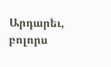Արդարեւ, բոլորս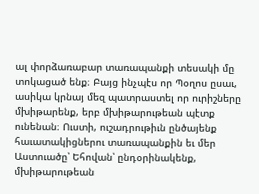ալ փորձառաբար տառապանքի տեսակի մը տոկացած ենք։ Բայց ինչպէս որ Պօղոս ըսաւ, ասիկա կրնայ մեզ պատրաստել որ ուրիշները մխիթարենք, երբ մխիթարութեան պէտք ունենան։ Ուստի, ուշադրութիւն ընծայենք հաւատակիցներու տառապանքին եւ մեր Աստուածը՝ Եհովան՝ ընդօրինակենք, մխիթարութեան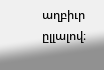աղբիւր ըլլալով։